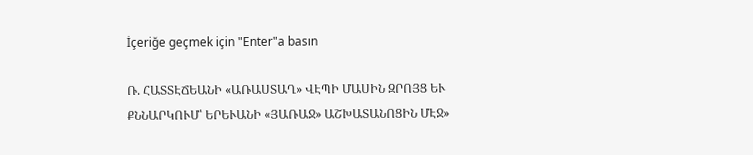İçeriğe geçmek için "Enter"a basın

Ռ. ՀԱՏՏԷՃԵԱՆԻ «ԱՌԱՍՏԱՂ» ՎԷՊԻ ՄԱՍԻՆ ԶՐՈՅՑ ԵՒ ՔՆՆԱՐԿՈՒՄ՝ ԵՐԵՒԱՆԻ «ՅԱՌԱՋ» ԱՇԽԱՏԱՆՈՑԻՆ ՄԷՋ»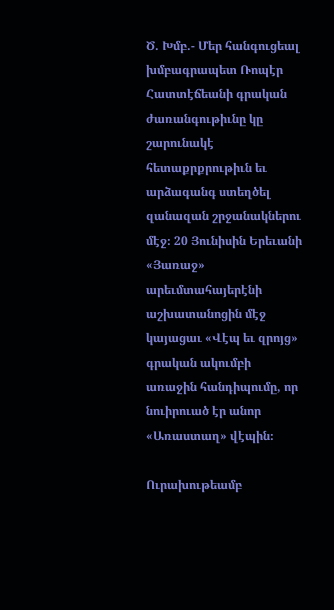Ծ. Խմբ.- Մեր հանգուցեալ խմբագրապետ Ռոպէր Հատտէճեանի գրական ժառանգութիւնը կը շարունակէ հետաքրքրութիւն եւ արձագանգ ստեղծել զանազան շրջանակներու մէջ։ 20 Յունիսին Երեւանի «Յառաջ» արեւմտահայերէնի աշխատանոցին մէջ կայացաւ «Վէպ եւ զրոյց» գրական ակումբի առաջին հանդիպումը, որ նուիրուած էր անոր «Առաստաղ» վէպին։

Ուրախութեամբ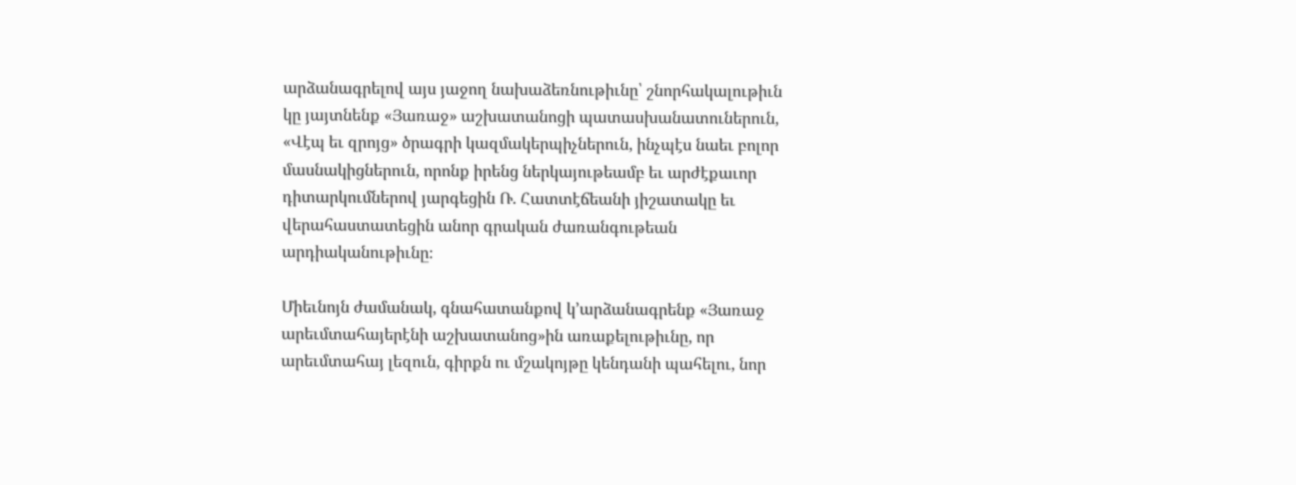արձանագրելով այս յաջող նախաձեռնութիւնը՝ շնորհակալութիւն կը յայտնենք «Յառաջ» աշխատանոցի պատասխանատուներուն, «Վէպ եւ զրոյց» ծրագրի կազմակերպիչներուն, ինչպէս նաեւ բոլոր մասնակիցներուն, որոնք իրենց ներկայութեամբ եւ արժէքաւոր դիտարկումներով յարգեցին Ռ. Հատտէճեանի յիշատակը եւ վերահաստատեցին անոր գրական ժառանգութեան արդիականութիւնը։

Միեւնոյն ժամանակ, գնահատանքով կ’արձանագրենք «Յառաջ արեւմտահայերէնի աշխատանոց»ին առաքելութիւնը, որ արեւմտահայ լեզուն, գիրքն ու մշակոյթը կենդանի պահելու, նոր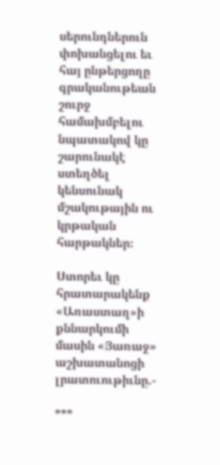սերունդներուն փոխանցելու եւ հայ ընթերցողը գրականութեան շուրջ համախմբելու նպատակով կը շարունակէ ստեղծել կենսունակ մշակութային ու կրթական հարթակներ։

Ստորեւ կը հրատարակենք «Առաստաղ»ի քննարկումի մասին «Յառաջ» աշխատանոցի լրատուութիւնը.-

***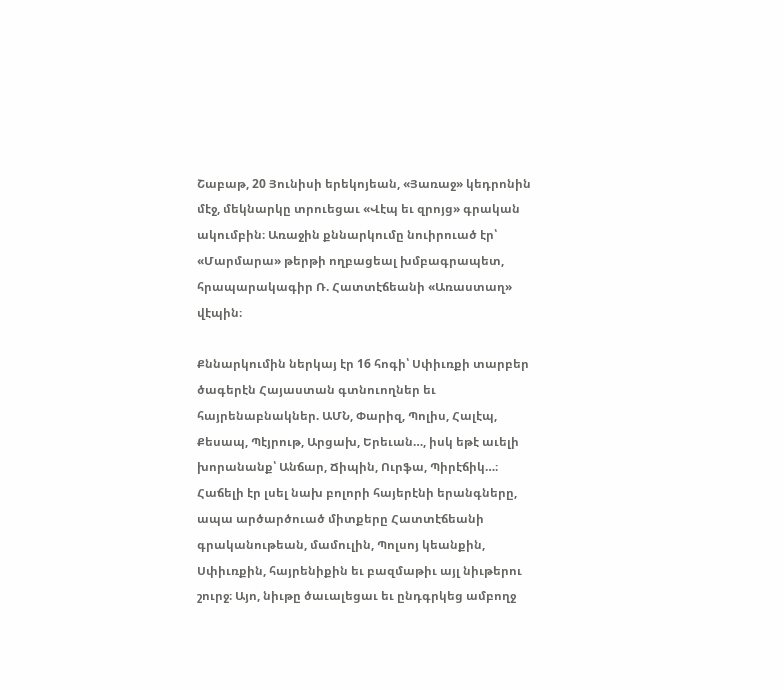Շաբաթ, 20 Յունիսի երեկոյեան, «Յառաջ» կեդրոնին մէջ, մեկնարկը տրուեցաւ «Վէպ եւ զրոյց» գրական ակումբին։ Առաջին քննարկումը նուիրուած էր՝ «Մարմարա» թերթի ողբացեալ խմբագրապետ, հրապարակագիր Ռ. Հատտէճեանի «Առաստաղ» վէպին։

Քննարկումին ներկայ էր 16 հոգի՝ Սփիւռքի տարբեր ծագերէն Հայաստան գտնուողներ եւ հայրենաբնակներ. ԱՄՆ, Փարիզ, Պոլիս, Հալէպ, Քեսապ, Պէյրութ, Արցախ, Երեւան…, իսկ եթէ աւելի խորանանք՝ Անճար, Ճիպին, Ուրֆա, Պիրէճիկ…։ Հաճելի էր լսել նախ բոլորի հայերէնի երանգները, ապա արծարծուած միտքերը Հատտէճեանի գրականութեան, մամուլին, Պոլսոյ կեանքին, Սփիւռքին, հայրենիքին եւ բազմաթիւ այլ նիւթերու շուրջ։ Այո, նիւթը ծաւալեցաւ եւ ընդգրկեց ամբողջ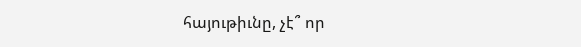հայութիւնը, չէ՞ որ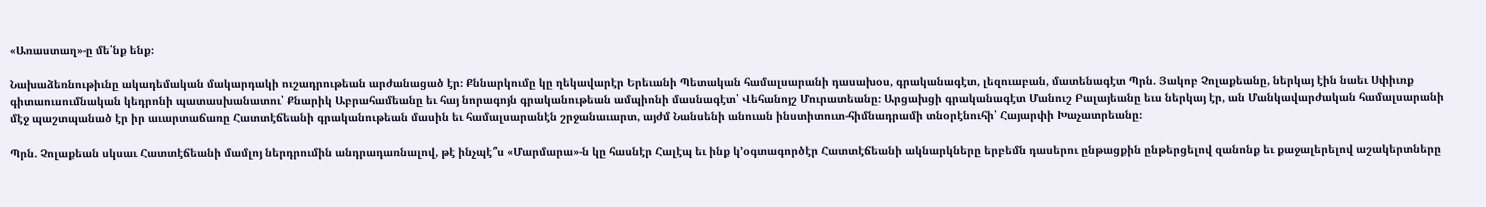«Առաստաղ»-ը մե՛նք ենք։

Նախաձեռնութիւնը ակադեմական մակարդակի ուշադրութեան արժանացած էր։ Քննարկումը կը ղեկավարէր Երեւանի Պետական համալսարանի դասախօս, գրականագէտ, լեզուաբան, մատենագէտ Պրն. Յակոբ Չոլաքեանը, ներկայ էին նաեւ Սփիւռք գիտաուսումնական կեդրոնի պատասխանատու՝ Քնարիկ Աբրահամեանը եւ հայ նորագոյն գրականութեան ամպիոնի մասնագէտ՝ Վեհանոյշ Մուրատեանը։ Արցախցի գրականագէտ Մանուշ Բալայեանը եւս ներկայ էր, ան Մանկավարժական համալսարանի մէջ պաշտպանած էր իր աւարտաճառը Հատտէճեանի գրականութեան մասին եւ համալսարանէն շրջանաւարտ, այժմ Նանսենի անուան ինստիտուտ-հիմնադրամի տնօրէնուհի՝ Հայարփի Խաչատրեանը։

Պրն. Չոլաքեան սկսաւ Հատտէճեանի մամլոյ ներդրումին անդրադառնալով, թէ ինչպէ՞ս «Մարմարա»-ն կը հասնէր Հալէպ եւ ինք կ’օգտագործէր Հատտէճեանի ակնարկները երբեմն դասերու ընթացքին ընթերցելով զանոնք եւ քաջալերելով աշակերտները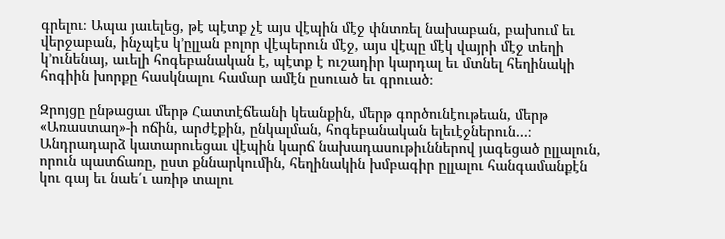գրելու։ Ապա յաւելեց, թէ պէտք չէ այս վէպին մէջ փնտռել նախաբան, բախում եւ վերջաբան, ինչպէս կ’ըլլան բոլոր վէպերուն մէջ, այս վէպը մէկ վայրի մէջ տեղի կ’ունենայ, աւելի հոգեբանական է, պէտք է ուշադիր կարդալ եւ մտնել հեղինակի հոգիին խորքը հասկնալու համար ամէն ըսուած եւ գրուած։

Զրոյցը ընթացաւ մերթ Հատտէճեանի կեանքին, մերթ գործունէութեան, մերթ «Առաստաղ»-ի ոճին, արժէքին, ընկալման, հոգեբանական ելեւէջներուն…։ Անդրադարձ կատարուեցաւ վէպին կարճ նախադասութիւններով յագեցած ըլլալուն, որուն պատճառը, ըստ քննարկումին, հեղինակին խմբագիր ըլլալու հանգամանքէն կու գայ եւ նաե՛ւ առիթ տալու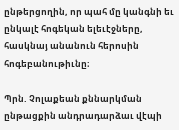ընթերցողին, որ պահ մը կանգնի եւ ընկալէ հոգեկան ելեւէջները, հասկնայ անանուն հերոսին հոգեբանութիւնը։

Պրն. Չոլաքեան քննարկման ընթացքին անդրադարձաւ վէպի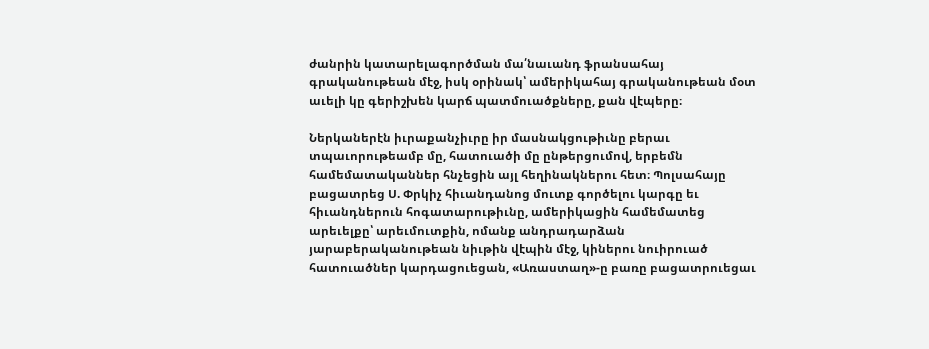ժանրին կատարելագործման մա՛նաւանդ ֆրանսահայ գրականութեան մէջ, իսկ օրինակ՝ ամերիկահայ գրականութեան մօտ աւելի կը գերիշխեն կարճ պատմուածքները, քան վէպերը։

Ներկաներէն իւրաքանչիւրը իր մասնակցութիւնը բերաւ տպաւորութեամբ մը, հատուածի մը ընթերցումով, երբեմն համեմատականներ հնչեցին այլ հեղինակներու հետ։ Պոլսահայը բացատրեց Ս. Փրկիչ հիւանդանոց մուտք գործելու կարգը եւ հիւանդներուն հոգատարութիւնը, ամերիկացին համեմատեց արեւելքը՝ արեւմուտքին, ոմանք անդրադարձան յարաբերականութեան նիւթին վէպին մէջ, կիներու նուիրուած հատուածներ կարդացուեցան, «Առաստաղ»-ը բառը բացատրուեցաւ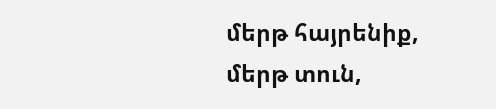մերթ հայրենիք, մերթ տուն,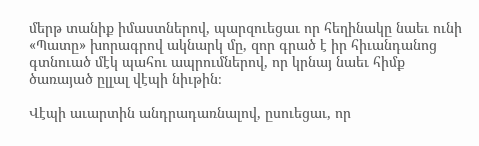մերթ տանիք իմաստներով, պարզուեցաւ որ հեղինակը նաեւ ունի «Պատը» խորագրով ակնարկ մը, զոր գրած է իր հիւանդանոց գտնուած մէկ պահու ապրումներով, որ կրնայ նաեւ հիմք ծառայած ըլլալ վէպի նիւթին։

Վէպի աւարտին անդրադառնալով, ըսուեցաւ, որ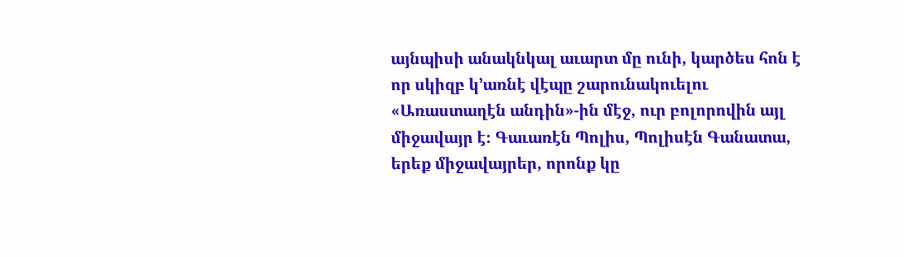այնպիսի անակնկալ աւարտ մը ունի, կարծես հոն է որ սկիզբ կ’առնէ վէպը շարունակուելու «Առաստաղէն անդին»-ին մէջ, ուր բոլորովին այլ միջավայր է։ Գաւառէն Պոլիս, Պոլիսէն Գանատա, երեք միջավայրեր, որոնք կը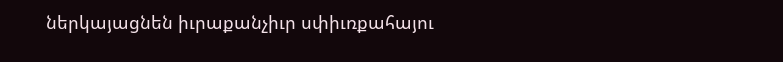ներկայացնեն իւրաքանչիւր սփիւռքահայու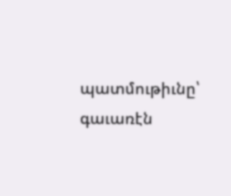պատմութիւնը՝ գաւառէն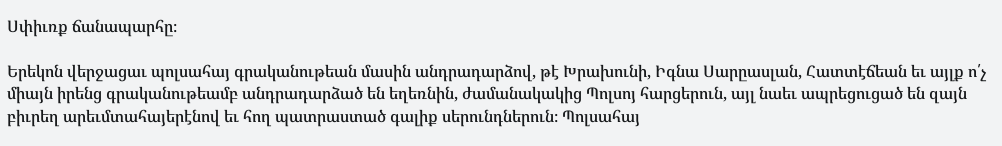Սփիւռք ճանապարհը։

Երեկոն վերջացաւ պոլսահայ գրականութեան մասին անդրադարձով, թէ Խրախունի, Իգնա Սարըասլան, Հատտէճեան եւ այլք ո՛չ միայն իրենց գրականութեամբ անդրադարձած են եղեռնին, ժամանակակից Պոլսոյ հարցերուն, այլ նաեւ ապրեցուցած են զայն բիւրեղ արեւմտահայերէնով եւ հող պատրաստած գալիք սերունդներուն։ Պոլսահայ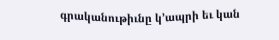գրականութիւնը կ’ապրի եւ կան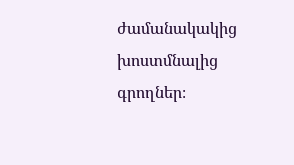ժամանակակից խոստմնալից գրողներ։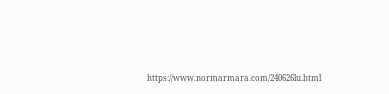https://www.normarmara.com/240626lu.html